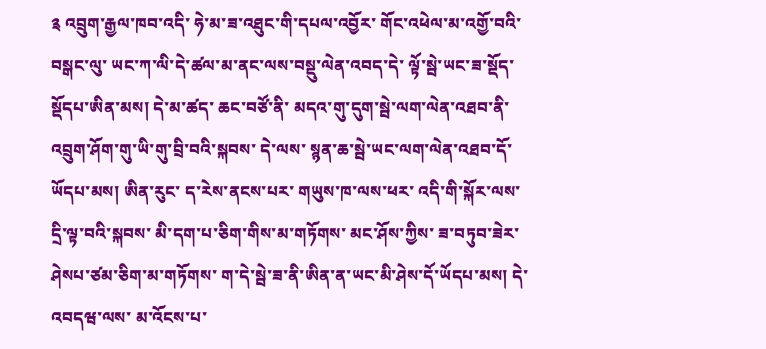༉ འབྲུག་རྒྱལ་ཁབ་འདི་ ཧེ་མ་ཟ་འཐུང་གི་དཔལ་འབྱོར་ གོང་འཕེལ་མ་འགྱོ་བའི་བསྒང་ལུ་ ཡང་ཀ་ལི་དེ་ཚལ་མ་ནང་ལས་བསྡུ་ལེན་འབད་དེ་ ལྟོ་སྦེ་ཡང་ཟ་སྡོད་སྡོདཔ་ཨིན་མས། དེ་མ་ཚད་ ཆང་བཙོ་ནི་ མདའ་གུ་དུག་སྦེ་ལག་ལེན་འཐབ་ནི་ འབྲུག་ཤོག་གུ་ཡི་གུ་བྲི་བའི་སྐབས་ དེ་ལས་ སྙན་ཆ་སྦེ་ཡང་ལག་ལེན་འཐབ་དོ་ཡོདཔ་མས། ཨིན་རུང་ ད་རེས་ནངས་པར་ གཡུས་ཁ་ལས་ཕར་ འདི་གི་སྐོར་ལས་ དྲི་ལྟ་བའི་སྐབས་ མི་དག་པ་ཅིག་གིས་མ་གཏོགས་ མང་ཤོས་ཀྱིས་ ཟ་བཏུབ་ཟེར་ ཤེསཔ་ཙམ་ཅིག་མ་གཏོགས་ ག་དེ་སྦེ་ཟ་ནི་ཨིན་ན་ཡང་མི་ཤེས་དོ་ཡོདཔ་མས། དེ་འབདཝ་ལས་ མ་འོངས་པ་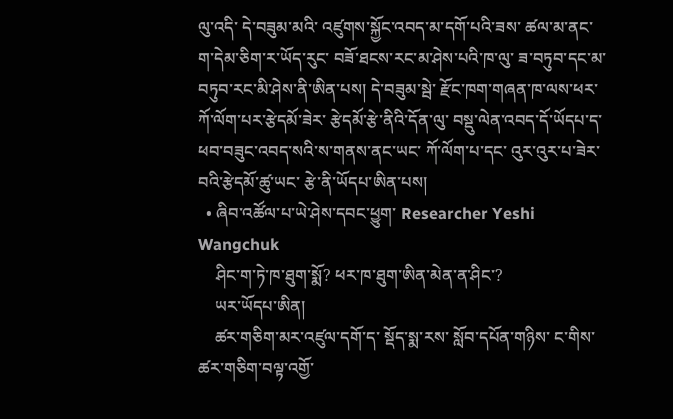ལུ་འདི་ དེ་བཟུམ་མའི་ འཛུགས་སྐྱོང་འབད་མ་དགོ་པའི་ཟས་ ཚལ་མ་ནང་ག་དེམ་ཅིག་ར་ཡོད་རུང་ བཟོ་ཐངས་རང་མ་ཤེས་པའི་ཁ་ལུ་ ཟ་བཏུབ་དང་མ་བཏུབ་རང་མི་ཤེས་ནི་ཨིན་པས། དེ་བཟུམ་སྦེ་ རྫོང་ཁག་གཞན་ཁ་ལས་ཕར་ ཀོ་ལོག་པར་རྩེདམོ་ཟེར་ རྩེདམོ་རྩེ་ནིའི་དོན་ལུ་ བསྡུ་ལེན་འབད་དོ་ཡོདཔ་ད་ ཕབ་བཟུང་འབད་སའི་ས་གནས་ནང་ཡང་ ཀོ་ལོག་པ་དང་ འུར་འུར་པ་ཟེར་བའི་རྩེདམོ་ཚུ་ཡང་ རྩེ་ནི་ཡོདཔ་ཨིན་པས།
  • ཞིབ་འཚོལ་པ་ཡེ་ཤེས་དབང་ཕྱུག་ Researcher Yeshi Wangchuk
    ཤིང་ག་ཏེ་ཁ་ཐུག་སྨོ? ཕར་ཁ་ཐུག་ཨིན་མེན་ན་ཤིང་?
    ཡར་ཡོདཔ་ཨིན།
    ཚར་གཅིག་མར་འཛུལ་དགོ་ད་ སྡོད་སྨ་རས་ སློབ་དཔོན་གཉིས་ ང་གིས་ ཚར་གཅིག་བལྟ་འགྱོ་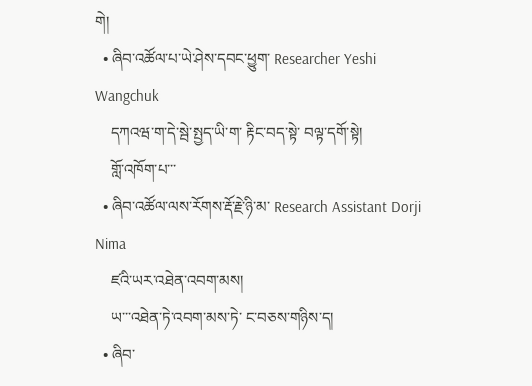གེ།
  • ཞིབ་འཚོལ་པ་ཡེ་ཤེས་དབང་ཕྱུག་ Researcher Yeshi Wangchuk
    དཀའཝ་ག་དེ་སྦེ་སྤྱད་ཡི་ག་ རྟིང་བད་སྟེ་ བལྟ་དགོ་སྟེ།
    གློ་འཁོག་པ་་་
  • ཞིབ་འཚོལ་ལས་རོགས་རྡོ་རྗེ་ཉི་མ་ Research Assistant Dorji Nima
    ཛའི་ཡར་འཐེན་འབག་མས།
    ཡ་་་འཐེན་ཏེ་འབག་མས་ཏེ་ ང་བཅས་གཉིས་ད།
  • ཞིབ་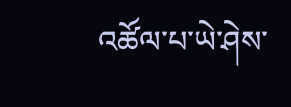འཚོལ་པ་ཡེ་ཤེས་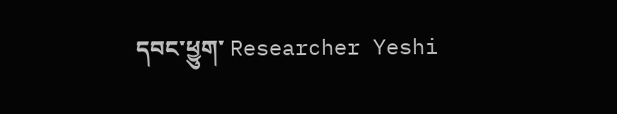དབང་ཕྱུག་ Researcher Yeshi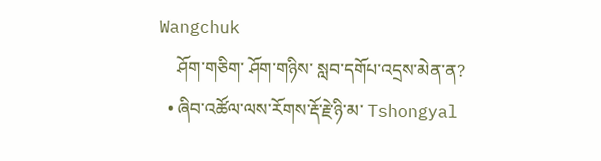Wangchuk
    ཤོག་གཅིག་ ཤོག་གཉིས་ སླབ་དགོཔ་འདྲས་མེན་ན?
  • ཞིབ་འཚོལ་ལས་རོགས་རྡོ་རྗེ་ཉི་མ་ Tshongyal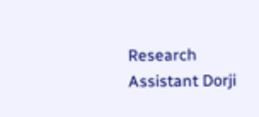Research Assistant Dorji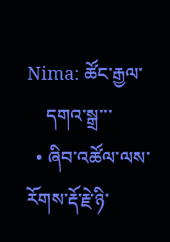Nima: ཚོང་རྒྱལ་
    དགའ་སྒྲ་་་
  • ཞིབ་འཚོལ་ལས་རོགས་རྡོ་རྗེ་ཉི་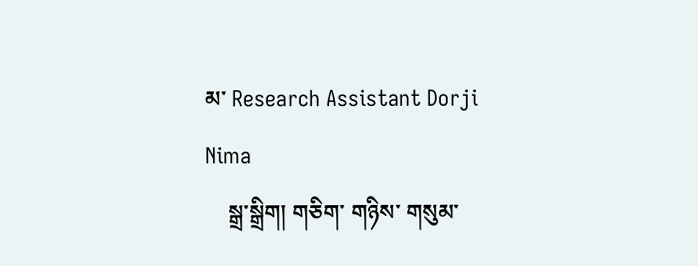མ་ Research Assistant Dorji Nima
    སྒྲ་སྒྲིག། གཅིག་ གཉིས་ གསུམ་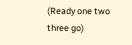(Ready one two three go)